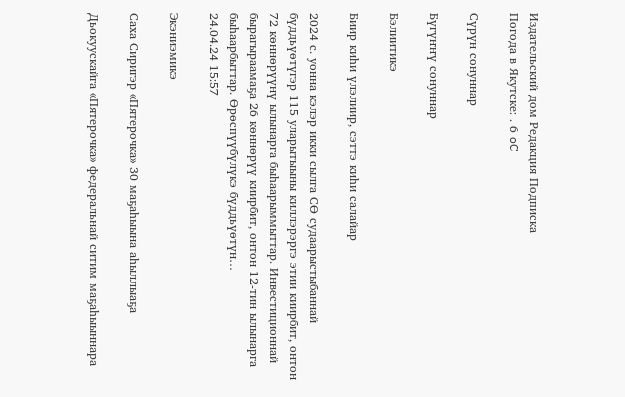Издательский дом Редакция Подписка
Погода в Якутске: . 6 oC

Сүрүн сонуннар

Бүгүҥҥү сонуннар

Бэлиитикэ

Биир киһи үлэлиир, сэттэ киһи салайар

2024 с. уонна кэлэр икки сылга СӨ судаарыстыбаннай бүддьүөтүгэр 115 уларытыыны киллэрэргэ этии киирбит, онтон 72 көннөрүүнү ылынарга быһаарыммыттар. Инвестиционнай бырагыраамаҕа 26 көннөрүү киирбит, онтон 12-тин ылынарга быһаарбыттар. Өрөспүүбүлүкэ бүддьүөтүн…
24.04.24 15:57

Экэниэмикэ

Саха Сиригэр «Пятерочка» 30 маҕаһыына аһыллыаҕа

Дьокуускайга «Пятерочка» федеральнай ситим маҕаһыыннара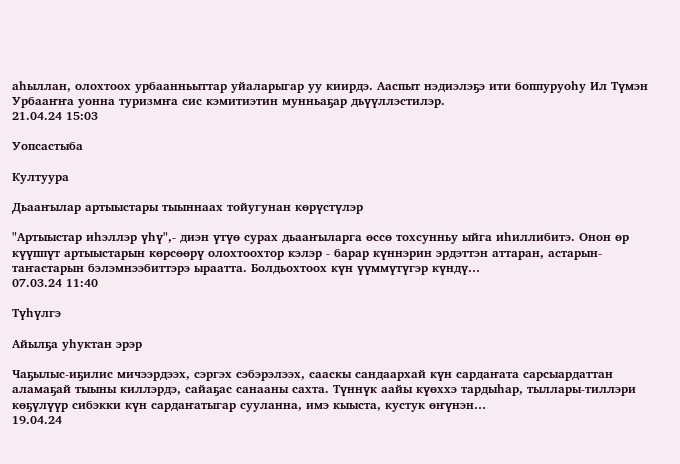аһыллан, олохтоох урбаанньыттар уйаларыгар уу киирдэ. Ааспыт нэдиэлэҕэ ити боппуруоһу Ил Түмэн Урбааҥҥа уонна туризмҥа сис кэмитиэтин мунньаҕар дьүүллэстилэр.
21.04.24 15:03

Уопсастыба

Култуура

Дьааҥылар артыыстары тыыннаах тойугунан көрүстүлэр

"Артыыстар иhэллэр үhү",- диэн үтүө сурах дьааҥыларга өссө тохсунньу ыйга иhиллибитэ. Онон өр күүппүт артыыстарын көрсөөрү олохтоохтор кэлэр - барар күннэрин эрдэттэн аттаран, астарын-таҥастарын бэлэмнээбиттэрэ ыраатта. Болдьохтоох күн үүммүтүгэр күндү…
07.03.24 11:40

Түһүлгэ

Айылҕа уһуктан эрэр

Чаҕылыс-иҕилис мичээрдээх, сэргэх сэбэрэлээх, сааскы сандаархай күн сардаҥата сарсыардаттан аламаҕай тыыны киллэрдэ, сайаҕас санааны сахта. Түннүк аайы күөххэ тардыһар, тыллары-тиллэри көҕүлүүр сибэкки күн сардаҥатыгар сууланна, имэ кыыста, кустук өҥүнэн…
19.04.24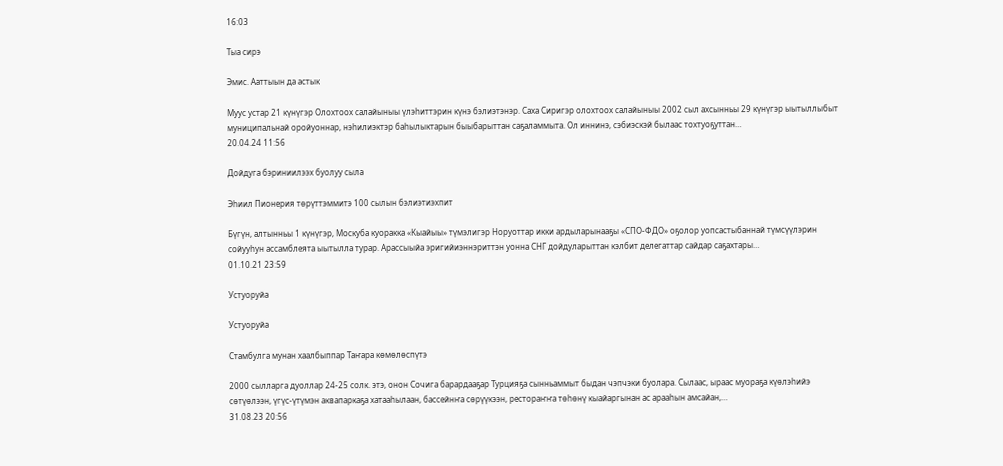16:03

Тыа сирэ

Эмис. Ааттыын да астык

Муус устар 21 күнүгэр Олохтоох салайыныы үлэһиттэрин күнэ бэлиэтэнэр. Саха Сиригэр олохтоох салайыныы 2002 сыл ахсынньы 29 күнүгэр ыытыллыбыт муниципальнай оройуоннар, нэһилиэктэр баһылыктарын быыбарыттан саҕаламмыта. Ол иннинэ, сэбиэскэй былаас тохтуоҕуттан…
20.04.24 11:56

Дойдуга бэриниилээх буолуу сыла

Эһиил Пионерия төрүттэммитэ 100 сылын бэлиэтиэхпит

Бүгүн, алтынньы 1 күнүгэр, Москуба куоракка «Кыайыы» түмэлигэр Норуоттар икки ардыларынааҕы «СПО-ФДО» оҕолор уопсастыбаннай түмсүүлэрин сойууһун ассамблеята ыытылла турар. Арассыыйа эригийиэннэриттэн уонна СНГ дойдуларыттан кэлбит делегаттар сайдар саҕахтары…
01.10.21 23:59

Устуоруйа

Устуоруйа

Стамбулга мунан хаалбыппар Таҥара көмөлөспүтэ

2000 сылларга дуоллар 24-25 солк. этэ, онон Сочига барардааҕар Турцияҕа сынньаммыт быдан чэпчэки буолара. Сылаас, ыраас муораҕа күөлэһийэ сөтүөлээн, үгүс-үтүмэн аквапаркаҕа хатааһылаан, бассейнҥа сөрүүкээн, рестораҥҥа төһөнү кыайаргынан ас арааһын амсайан,…
31.08.23 20:56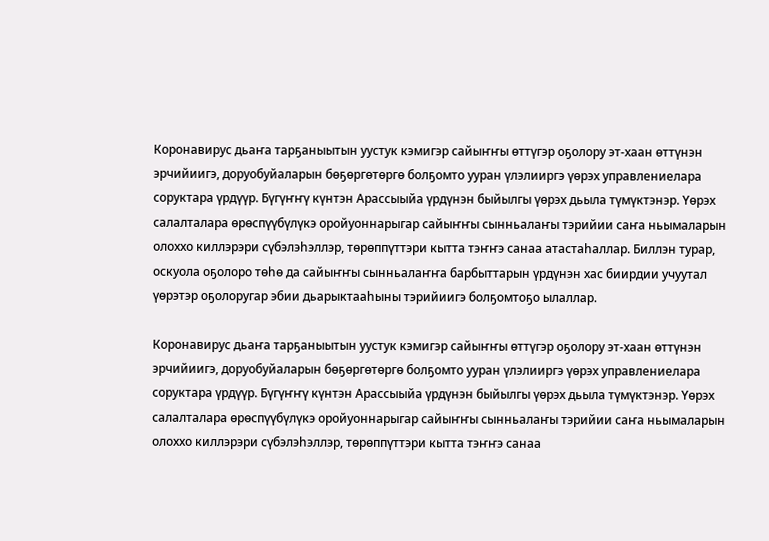Коронавирус дьаҥа тарҕаныытын уустук кэмигэр сайыҥҥы өттүгэр оҕолору эт-хаан өттүнэн эрчийиигэ, доруобуйаларын бөҕөргөтөргө болҕомто ууран үлэлииргэ үөрэх управлениелара соруктара үрдүүр. Бүгүҥҥү күнтэн Арассыыйа үрдүнэн быйылгы үөрэх дьыла түмүктэнэр. Үөрэх салалталара өрөспүүбүлүкэ оройуоннарыгар сайыҥҥы сынньалаҥы тэрийии саҥа ньымаларын олоххо киллэрэри сүбэлэһэллэр, төрөппүттэри кытта тэҥҥэ санаа атастаһаллар. Биллэн турар, оскуола оҕолоро төһө да сайыҥҥы сынньалаҥҥа барбыттарын үрдүнэн хас биирдии учуутал үөрэтэр оҕолоругар эбии дьарыктааһыны тэрийиигэ болҕомтоҕо ылаллар.

Коронавирус дьаҥа тарҕаныытын уустук кэмигэр сайыҥҥы өттүгэр оҕолору эт-хаан өттүнэн эрчийиигэ, доруобуйаларын бөҕөргөтөргө болҕомто ууран үлэлииргэ үөрэх управлениелара соруктара үрдүүр. Бүгүҥҥү күнтэн Арассыыйа үрдүнэн быйылгы үөрэх дьыла түмүктэнэр. Үөрэх салалталара өрөспүүбүлүкэ оройуоннарыгар сайыҥҥы сынньалаҥы тэрийии саҥа ньымаларын олоххо киллэрэри сүбэлэһэллэр, төрөппүттэри кытта тэҥҥэ санаа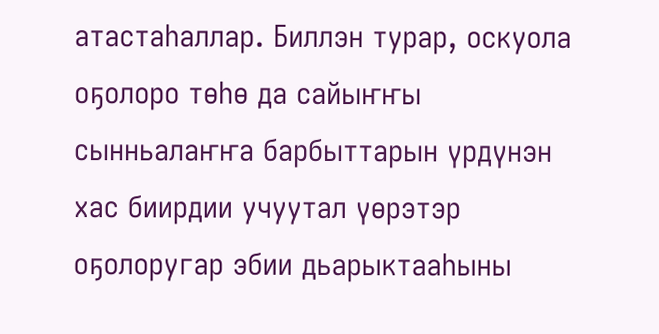атастаһаллар. Биллэн турар, оскуола оҕолоро төһө да сайыҥҥы сынньалаҥҥа барбыттарын үрдүнэн хас биирдии учуутал үөрэтэр оҕолоругар эбии дьарыктааһыны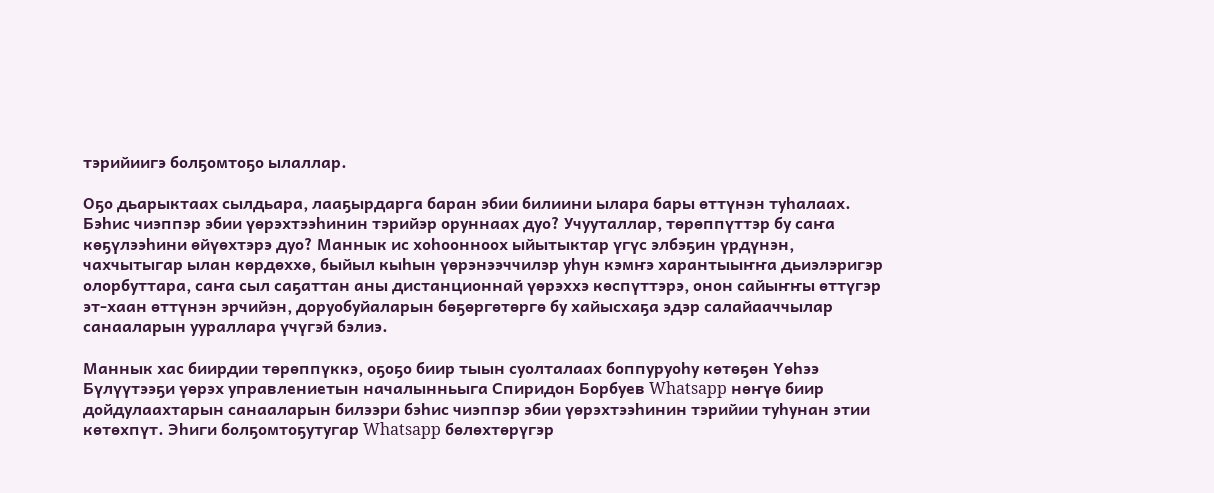тэрийиигэ болҕомтоҕо ылаллар.

Оҕо дьарыктаах сылдьара, лааҕырдарга баран эбии билиини ылара бары өттүнэн туһалаах. Бэһис чиэппэр эбии үөрэхтээһинин тэрийэр оруннаах дуо? Учууталлар, төрөппүттэр бу саҥа көҕүлээһини өйүөхтэрэ дуо? Маннык ис хоһоонноох ыйытыктар үгүс элбэҕин үрдүнэн, чахчытыгар ылан көрдөххө, быйыл кыһын үөрэнээччилэр уһун кэмҥэ харантыыҥҥа дьиэлэригэр олорбуттара, саҥа сыл саҕаттан аны дистанционнай үөрэххэ көспүттэрэ, онон сайыҥҥы өттүгэр эт-хаан өттүнэн эрчийэн, доруобуйаларын бөҕөргөтөргө бу хайысхаҕа эдэр салайааччылар санааларын уураллара үчүгэй бэлиэ.

Маннык хас биирдии төрөппүккэ, оҕоҕо биир тыын суолталаах боппуруоһу көтөҕөн Үөһээ Бүлүүтээҕи үөрэх управлениетын началынньыга Спиридон Борбуев Whatsapp нөҥүө биир дойдулаахтарын санааларын билээри бэһис чиэппэр эбии үөрэхтээһинин тэрийии туһунан этии көтөхпүт. Эһиги болҕомтоҕутугар Whatsapp бөлөхтөрүгэр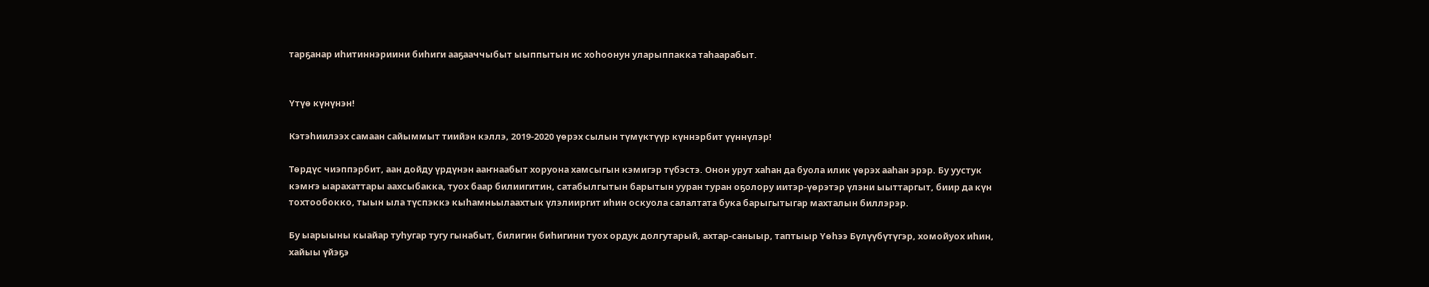тарҕанар иһитиннэриини биһиги ааҕааччыбыт ыыппытын ис хоһоонун уларыппакка таһаарабыт.


Үтүө күнүнэн!

Кэтэһиилээх самаан сайыммыт тиийэн кэллэ, 2019-2020 үөрэх сылын түмүктүүр күннэрбит үүннүлэр!

Төрдүс чиэппэрбит, аан дойду үрдүнэн ааҥнаабыт хоруона хамсыгын кэмигэр түбэстэ. Онон урут хаһан да буола илик үөрэх ааһан эрэр. Бу уустук кэмҥэ ыарахаттары аахсыбакка, туох баар билиигитин, сатабылгытын барытын ууран туран оҕолору иитэр-үөрэтэр үлэни ыыттаргыт, биир да күн тохтообокко, тыын ыла түспэккэ кыһамньылаахтык үлэлииргит иһин оскуола салалтата бука барыгытыгар махталын биллэрэр.

Бу ыарыыны кыайар туһугар тугу гынабыт, билигин биһигини туох ордук долгутарый, ахтар-саныыр, таптыыр Үөһээ Бүлүүбүтүгэр, хомойуох иһин, хайыы үйэҕэ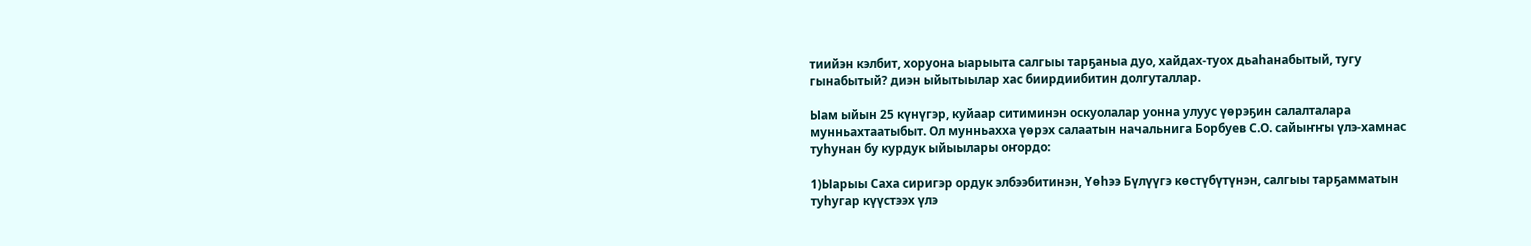тиийэн кэлбит, хоруона ыарыыта салгыы тарҕаныа дуо, хайдах-туох дьаһанабытый, тугу гынабытый? диэн ыйытыылар хас биирдиибитин долгуталлар.

Ыам ыйын 25 күнүгэр, куйаар ситиминэн оскуолалар уонна улуус үөрэҕин салалталара мунньахтаатыбыт. Ол мунньахха үөрэх салаатын начальнига Борбуев С.О. сайыҥҥы үлэ-хамнас туһунан бу курдук ыйыылары оҥордо:

1)Ыарыы Саха сиригэр ордук элбээбитинэн, Үөһээ Бүлүүгэ көстүбүтүнэн, салгыы тарҕамматын туһугар күүстээх үлэ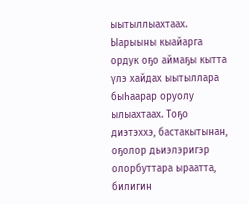ыытыллыахтаах. Ыарыыны кыайарга ордук оҕо аймаҕы кытта үлэ хайдах ыытыллара быһаарар оруолу ылыахтаах. Тоҕо диэтэххэ, бастакытынан, оҕолор дьиэлэригэр олорбуттара ыраатта, билигин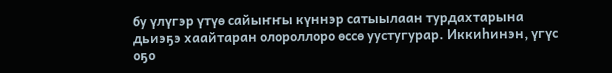бу үлүгэр үтүө сайыҥҥы күннэр сатыылаан турдахтарына дьиэҕэ хаайтаран олороллоро өссө уустугурар. Иккиһинэн, үгүс оҕо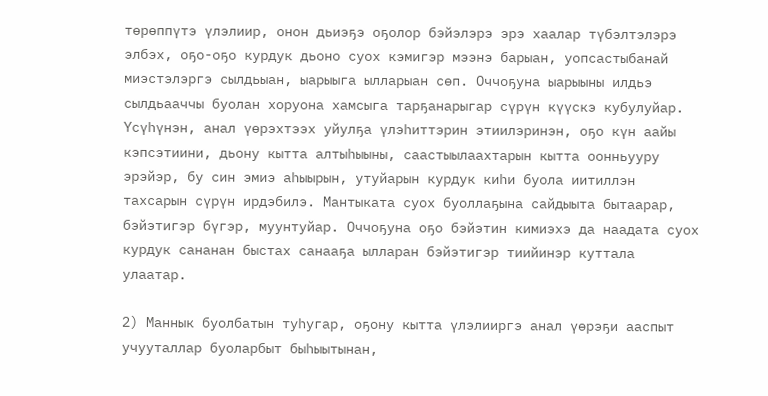төрөппүтэ үлэлиир, онон дьиэҕэ оҕолор бэйэлэрэ эрэ хаалар түбэлтэлэрэ элбэх, оҕо-оҕо курдук дьоно суох кэмигэр мээнэ барыан, уопсастыбанай миэстэлэргэ сылдьыан, ыарыыга ылларыан сөп. Оччоҕуна ыарыыны илдьэ сылдьааччы буолан хоруона хамсыга тарҕанарыгар сүрүн күүскэ кубулуйар. Үсүһүнэн, анал үөрэхтээх уйулҕа үлэһиттэрин этиилэринэн, оҕо күн аайы кэпсэтиини, дьону кытта алтыһыыны, саастыылаахтарын кытта оонньууру эрэйэр, бу син эмиэ аһыырын, утуйарын курдук киһи буола иитиллэн тахсарын сүрүн ирдэбилэ. Мантыката суох буоллаҕына сайдыыта бытаарар, бэйэтигэр бүгэр, муунтуйар. Оччоҕуна оҕо бэйэтин кимиэхэ да наадата суох курдук сананан быстах санааҕа ылларан бэйэтигэр тиийинэр куттала улаатар.

2) Маннык буолбатын туһугар, оҕону кытта үлэлииргэ анал үөрэҕи ааспыт учууталлар буоларбыт быһыытынан,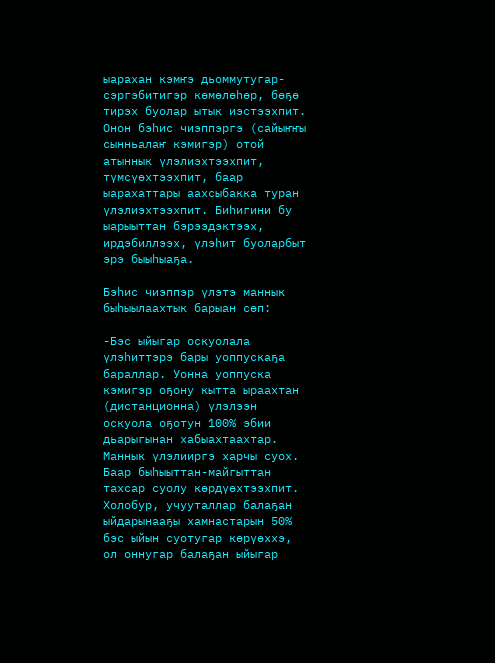ыарахан кэмҥэ дьоммутугар-сэргэбитигэр көмөлөһөр, бөҕө тирэх буолар ытык иэстээхпит. Онон бэһис чиэппэргэ (сайыҥҥы сынньалаҥ кэмигэр) отой атыннык үлэлиэхтээхпит, түмсүөхтээхпит, баар ыарахаттары аахсыбакка туран үлэлиэхтээхпит. Биһигини бу ыарыыттан бэрээдэктээх, ирдэбиллээх, үлэһит буоларбыт эрэ быыһыаҕа.

Бэһис чиэппэр үлэтэ маннык быһыылаахтык барыан сөп:

-Бэс ыйыгар оскуолала үлэһиттэрэ бары уоппускаҕа бараллар. Уонна уоппуска кэмигэр оҕону кытта ыраахтан (дистанционна) үлэлээн оскуола оҕотун 100% эбии дьарыгынан хабыахтаахтар. Маннык үлэлииргэ харчы суох. Баар быһыыттан-майгыттан тахсар суолу көрдүөхтээхпит. Холобур, учууталлар балаҕан ыйдарынааҕы хамнастарын 50% бэс ыйын суотугар көрүөххэ, ол оннугар балаҕан ыйыгар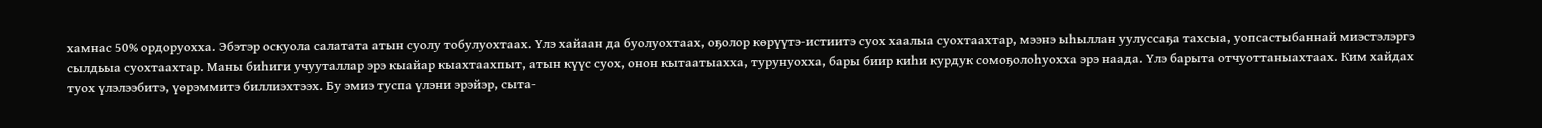хамнас 50% ордоруохха. Эбэтэр оскуола салатата атын суолу тобулуохтаах. Үлэ хайаан да буолуохтаах, оҕолор көрүүтэ-истиитэ суох хаалыа суохтаахтар, мээнэ ыһыллан уулуссаҕа тахсыа, уопсастыбаннай миэстэлэргэ сылдьыа суохтаахтар. Маны биһиги учууталлар эрэ кыайар кыахтаахпыт, атын күүс суох, онон кытаатыахха, турунуохха, бары биир киһи курдук сомоҕолоһуохха эрэ наада. Үлэ барыта отчуоттаныахтаах. Ким хайдах туох үлэлээбитэ, үөрэммитэ биллиэхтээх. Бу эмиэ туспа үлэни эрэйэр, сыта-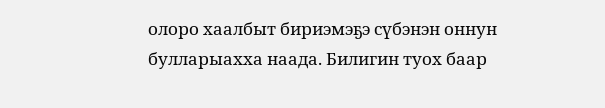олоро хаалбыт бириэмэҕэ сүбэнэн оннун булларыахха наада. Билигин туох баар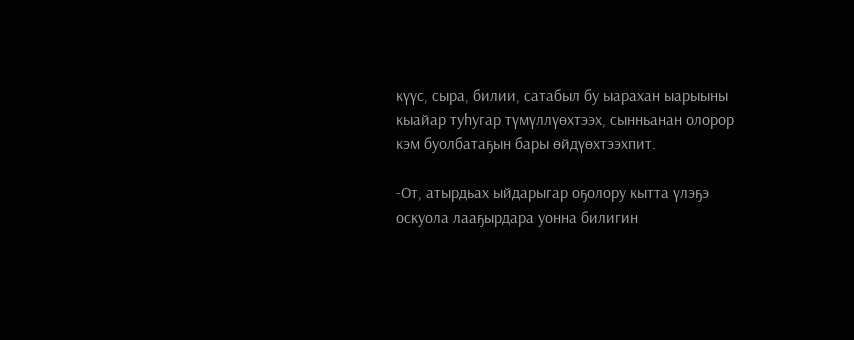күүс, сыра, билии, сатабыл бу ыарахан ыарыыны кыайар туһугар түмүллүөхтээх, сынньанан олорор кэм буолбатаҕын бары өйдүөхтээхпит.

-От, атырдьах ыйдарыгар оҕолору кытта үлэҕэ оскуола лааҕырдара уонна билигин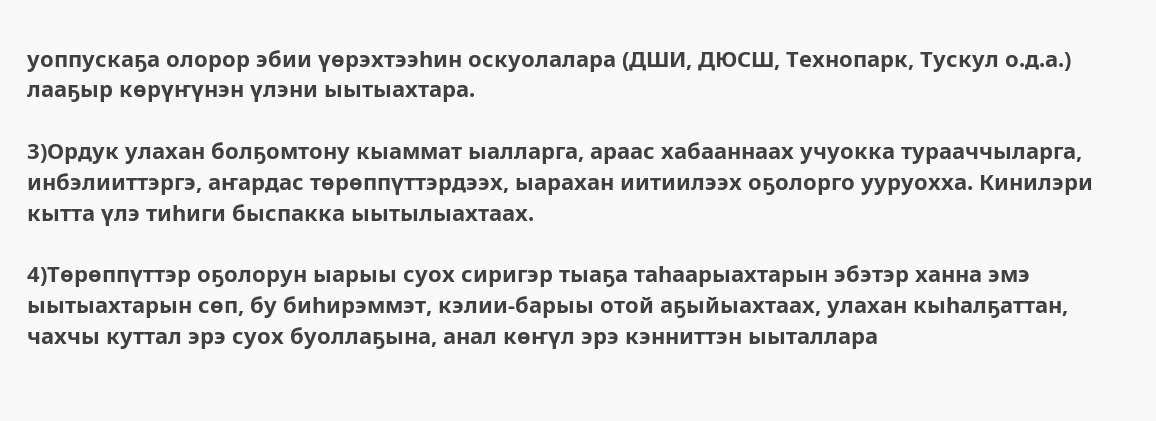уоппускаҕа олорор эбии үөрэхтээһин оскуолалара (ДШИ, ДЮСШ, Технопарк, Тускул о.д.а.) лааҕыр көрүҥүнэн үлэни ыытыахтара.

3)Ордук улахан болҕомтону кыаммат ыалларга, араас хабааннаах учуокка турааччыларга, инбэлииттэргэ, аҥардас төрөппүттэрдээх, ыарахан иитиилээх оҕолорго ууруохха. Кинилэри кытта үлэ тиһиги быспакка ыытылыахтаах.

4)Төрөппүттэр оҕолорун ыарыы суох сиригэр тыаҕа таһаарыахтарын эбэтэр ханна эмэ ыытыахтарын сөп, бу биһирэммэт, кэлии-барыы отой аҕыйыахтаах, улахан кыһалҕаттан, чахчы куттал эрэ суох буоллаҕына, анал көҥүл эрэ кэнниттэн ыыталлара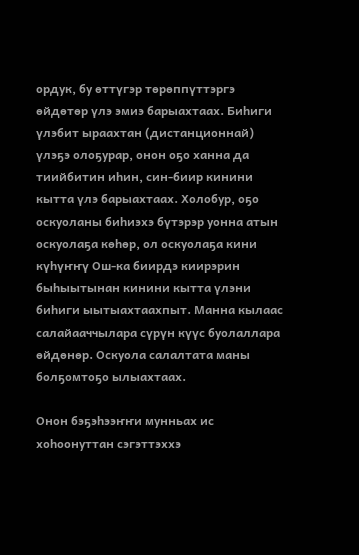ордук, бу өттүгэр төрөппүттэргэ өйдөтөр үлэ эмиэ барыахтаах. Биһиги үлэбит ыраахтан (дистанционнай) үлэҕэ олоҕурар, онон оҕо ханна да тиийбитин иһин, син-биир кинини кытта үлэ барыахтаах. Холобур, оҕо оскуоланы биһиэхэ бүтэрэр уонна атын оскуолаҕа көһөр, ол оскуолаҕа кини күһүҥҥү Ош-ка биирдэ киирэрин быһыытынан кинини кытта үлэни биһиги ыытыахтаахпыт. Манна кылаас салайааччылара сүрүн күүс буолаллара өйдөнөр. Оскуола салалтата маны болҕомтоҕо ылыахтаах.

Онон бэҕэһээҥҥи мунньах ис хоһоонуттан сэгэттэххэ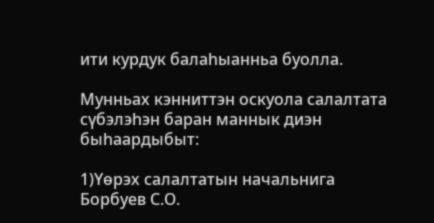ити курдук балаһыанньа буолла.

Мунньах кэнниттэн оскуола салалтата сүбэлэһэн баран маннык диэн быһаардыбыт:

1)Үөрэх салалтатын начальнига Борбуев С.О.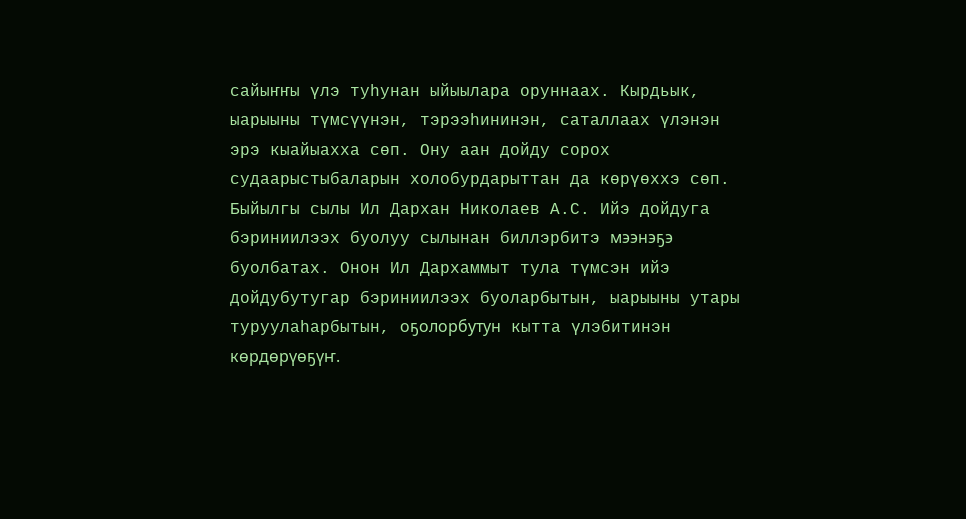сайыҥҥы үлэ туһунан ыйыылара оруннаах. Кырдьык, ыарыыны түмсүүнэн, тэрээһининэн, саталлаах үлэнэн эрэ кыайыахха сөп. Ону аан дойду сорох судаарыстыбаларын холобурдарыттан да көрүөххэ сөп. Быйылгы сылы Ил Дархан Николаев А.С. Ийэ дойдуга бэриниилээх буолуу сылынан биллэрбитэ мээнэҕэ буолбатах. Онон Ил Дархаммыт тула түмсэн ийэ дойдубутугар бэриниилээх буоларбытын, ыарыыны утары туруулаһарбытын, оҕолорбутун кытта үлэбитинэн көрдөрүөҕүҥ.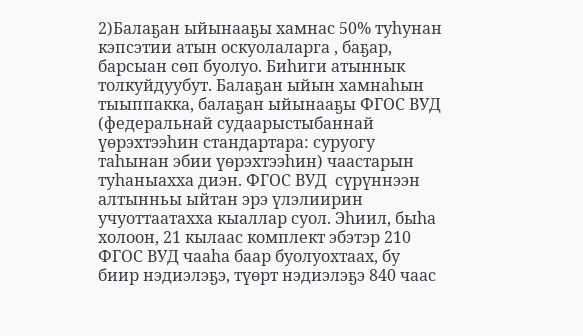2)Балаҕан ыйынааҕы хамнас 50% туһунан кэпсэтии атын оскуолаларга , баҕар, барсыан сөп буолуо. Биһиги атыннык толкуйдуубут. Балаҕан ыйын хамнаһын тыыппакка, балаҕан ыйынааҕы ФГОС ВУД (федеральнай судаарыстыбаннай үөрэхтээһин стандартара: суруогу таһынан эбии үөрэхтээһин) чаастарын туһаныахха диэн. ФГОС ВУД  сүрүннээн алтынньы ыйтан эрэ үлэлиирин учуоттаатахха кыаллар суол. Эһиил, быһа холоон, 21 кылаас комплект эбэтэр 210 ФГОС ВУД чааһа баар буолуохтаах, бу биир нэдиэлэҕэ, түөрт нэдиэлэҕэ 840 чаас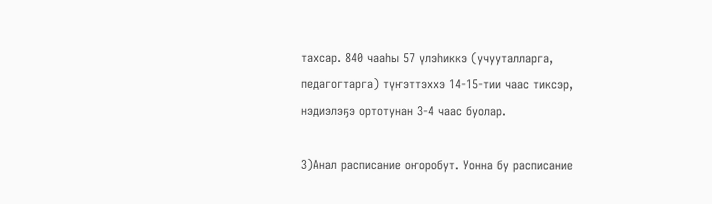тахсар. 840 чааһы 57 үлэһиккэ (учууталларга, педагогтарга) түҥэттэххэ 14-15-тии чаас тиксэр, нэдиэлэҕэ ортотунан 3-4 чаас буолар.

3)Анал расписание оҥоробут. Уонна бу расписание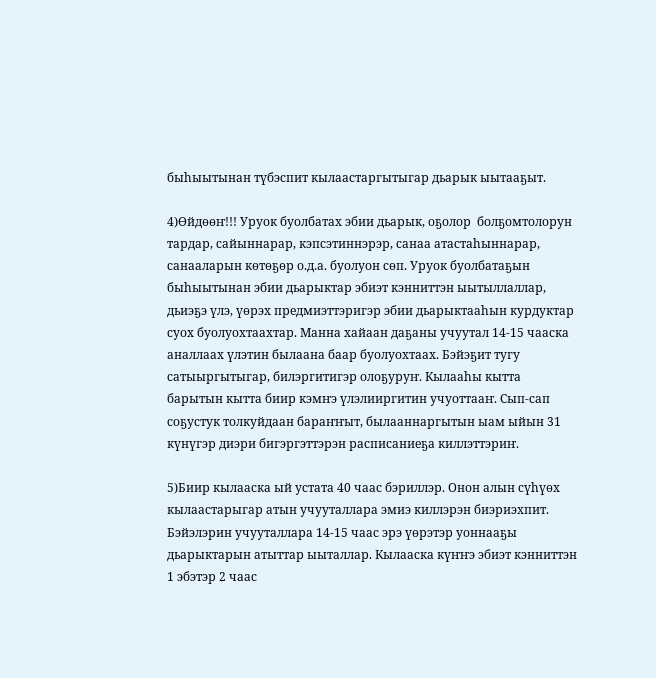быһыытынан түбэспит кылаастаргытыгар дьарык ыытааҕыт.

4)Өйдөөҥ!!! Уруок буолбатах эбии дьарык, оҕолор  болҕомтолорун тардар, сайыннарар, кэпсэтиннэрэр, санаа атастаһыннарар, санааларын көтөҕөр о.д.а. буолуон сөп. Уруок буолбатаҕын быһыытынан эбии дьарыктар эбиэт кэнниттэн ыытыллаллар, дьиэҕэ үлэ, үөрэх предмиэттэригэр эбии дьарыктааһын курдуктар суох буолуохтаахтар. Манна хайаан даҕаны учуутал 14-15 чааска аналлаах үлэтин былаана баар буолуохтаах. Бэйэҕит тугу сатыыргытыгар, билэргитигэр олоҕуруҥ. Кылааһы кытта барытын кытта биир кэмҥэ үлэлииргитин учуоттааҥ. Сып-сап соҕустук толкуйдаан бараҥҥыт, былааннаргытын ыам ыйын 31 күнүгэр диэри бигэргэттэрэн расписаниеҕа киллэттэриҥ.

5)Биир кылааска ый устата 40 чаас бэриллэр. Онон алын сүһүөх кылаастарыгар атын учууталлара эмиэ киллэрэн биэриэхпит. Бэйэлэрин учууталлара 14-15 чаас эрэ үөрэтэр уоннааҕы дьарыктарын атыттар ыыталлар. Кылааска күҥҥэ эбиэт кэнниттэн 1 эбэтэр 2 чаас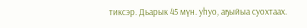тиксэр. Дьарык 45 мүн. уһуо, аҕыйыа суохтаах.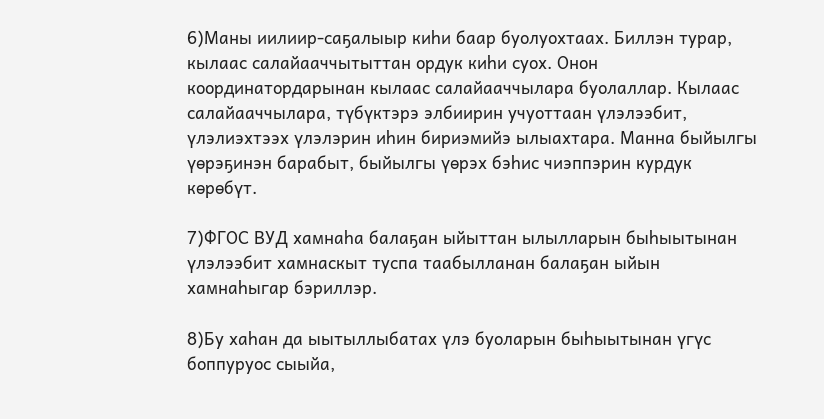6)Маны иилиир-саҕалыыр киһи баар буолуохтаах. Биллэн турар, кылаас салайааччытыттан ордук киһи суох. Онон координатордарынан кылаас салайааччылара буолаллар. Кылаас салайааччылара, түбүктэрэ элбиирин учуоттаан үлэлээбит, үлэлиэхтээх үлэлэрин иһин бириэмийэ ылыахтара. Манна быйылгы үөрэҕинэн барабыт, быйылгы үөрэх бэһис чиэппэрин курдук көрөбүт.

7)ФГОС ВУД хамнаһа балаҕан ыйыттан ылылларын быһыытынан үлэлээбит хамнаскыт туспа таабылланан балаҕан ыйын хамнаһыгар бэриллэр.

8)Бу хаһан да ыытыллыбатах үлэ буоларын быһыытынан үгүс боппуруос сыыйа,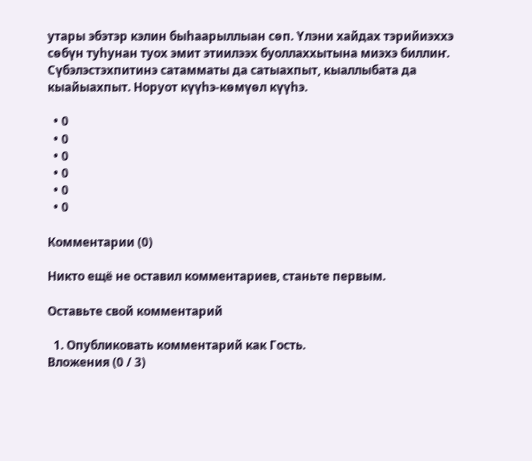утары эбэтэр кэлин быһаарыллыан сөп. Үлэни хайдах тэрийиэххэ сөбүн туһунан туох эмит этиилээх буоллаххытына миэхэ биллиҥ. Сүбэлэстэхпитинэ сатамматы да сатыахпыт, кыаллыбата да кыайыахпыт. Норуот күүһэ-көмүөл күүһэ.

  • 0
  • 0
  • 0
  • 0
  • 0
  • 0

Комментарии (0)

Никто ещё не оставил комментариев, станьте первым.

Оставьте свой комментарий

  1. Опубликовать комментарий как Гость.
Вложения (0 / 3)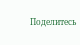Поделитесь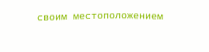своим местоположением